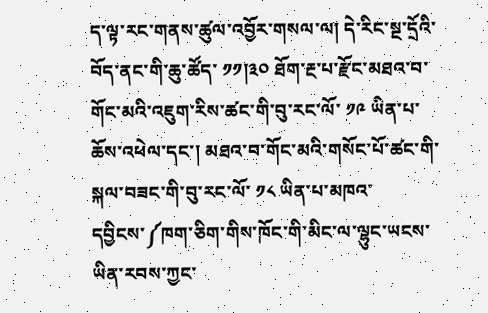ད་ལྟ་རང་གནས་ཚུལ་འབྱོར་གསལ་ལ། དེ་རིང་སྔ་དྲོའི་བོད་ནང་གི་ཆུ་ཚོད་ ༡༡།༣༠ ཐོག་རྔ་པ་རྫོང་མཐའ་བ་གོང་མའི་འཇུག་རིས་ཚང་གི་བུ་རང་ལོ་ ༡༩ ཡིན་པ་ཆོས་འཕེལ་དང་། མཐའ་བ་གོང་མའི་གསོང་པོ་ཚང་གི་སྐལ་བཟང་གི་བུ་རང་ལོ་ ༡༨ ཡིན་པ་མཁའ་དབྱིངས་༼ཁག་ཅིག་གིས་ཁོང་གི་མིང་ལ་ལྷུང་ཡངས་ཡིན་རབས་ཀྱང་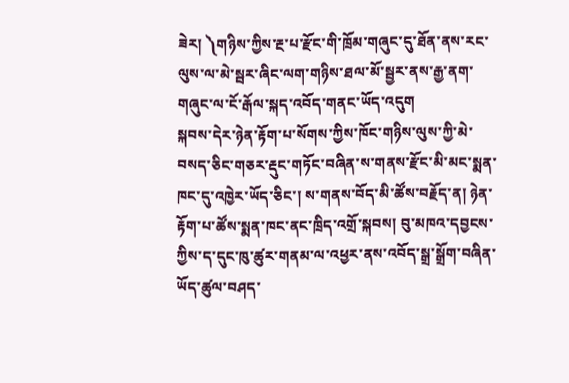ཟེར། ༽གཉིས་ཀྱིས་རྔ་པ་རྫོང་གི་ཁྲོམ་གཞུང་དུ་ཐོན་ནས་རང་ལུས་ལ་མེ་སྦར་ཞིང་ལག་གཉིས་ཐལ་མོ་སྦྱར་ནས་རྒྱ་ནག་གཞུང་ལ་ངོ་རྒོལ་སྐད་འབོད་གནང་ཡོད་འདུག
སྐབས་དེར་ཉེན་རྟོག་པ་སོགས་ཀྱིས་ཁོང་གཉིས་ལུས་ཀྱི་མེ་བསད་ཅིང་གཅར་རྡུང་གཏོང་བཞིན་ས་གནས་རྫོང་མི་མང་སྨན་ཁང་དུ་འཁྱེར་ཡོད་ཅིང་། ས་གནས་བོད་མི་ཚོས་བརྗོད་ན། ཉེན་རྟོག་པ་ཚོས་སྨན་ཁང་ནང་ཁྲིད་འགྲོ་སྐབས། བུ་མཁའ་དབྱངས་ཀྱིས་ད་དུང་ཁུ་ཚུར་གནམ་ལ་འཕྱར་ནས་འབོད་སྒྲ་སྒྲོག་བཞིན་ཡོད་ཚུལ་བཤད་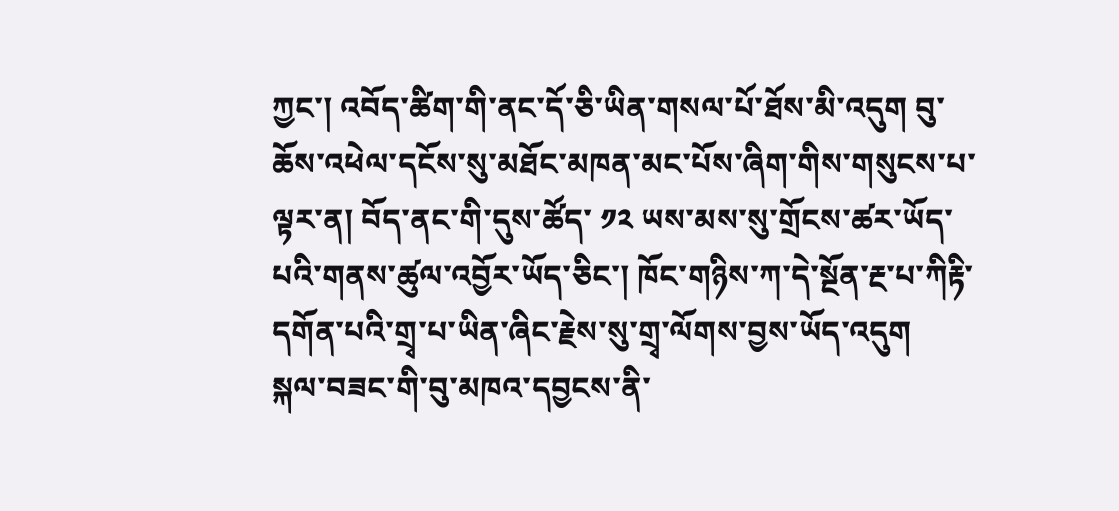ཀྱང་། འབོད་ཚིག་གི་ནང་དོ་ཅི་ཡིན་གསལ་པོ་ཐོས་མི་འདུག བུ་ཆོས་འཕེལ་དངོས་སུ་མཐོང་མཁན་མང་པོས་ཞིག་གིས་གསུངས་པ་ལྟར་ན། བོད་ནང་གི་དུས་ཚོད་ ༡༢ ཡས་མས་སུ་གྲོངས་ཚར་ཡོད་པའི་གནས་ཚུལ་འབྱོར་ཡོད་ཅིང་། ཁོང་གཉིས་ཀ་དེ་སྔོན་རྔ་པ་ཀིརྟི་དགོན་པའི་གྲྭ་པ་ཡིན་ཞིང་རྗེས་སུ་གྲྭ་ལོགས་བྱས་ཡོད་འདུག
སྐལ་བཟང་གི་བུ་མཁའ་དབྱངས་ནི་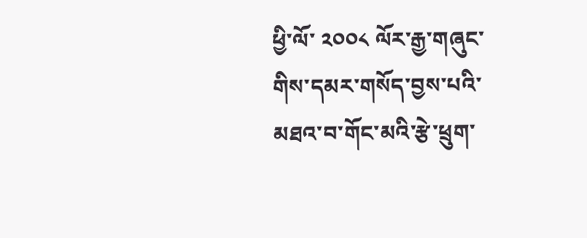ཕྱི་ལོ་ ༢༠༠༨ ལོར་རྒྱ་གཞུང་གིས་དམར་གསོད་བྱས་པའི་མཐའ་བ་གོང་མའི་རྩེ་ཕྲུག་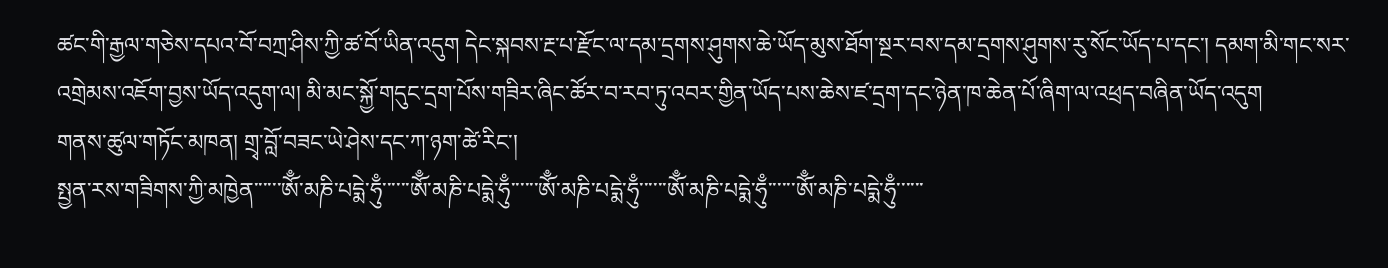ཚང་གི་རྒྱལ་གཅེས་དཔའ་བོ་བཀྲ་ཤིས་ཀྱི་ཚ་བོ་ཡིན་འདུག དེང་སྐབས་རྔ་པ་རྫོང་ལ་དམ་དྲགས་ཤུགས་ཆེ་ཡོད་མུས་ཐོག་སྔར་བས་དམ་དྲགས་ཤུགས་རུ་སོང་ཡོད་པ་དང་། དམག་མི་གང་སར་འགྲེམས་འཇོག་བྱས་ཡོད་འདུག་ལ། མི་མང་སྐྱོ་གདུང་དྲག་པོས་གཟིར་ཞིང་ཚོར་བ་རབ་ཏུ་འབར་གྱིན་ཡོད་པས་ཆེས་ཛ་དྲག་དང་ཉེན་ཁ་ཆེན་པོ་ཞིག་ལ་འཕྲད་བཞིན་ཡོད་འདུག
གནས་ཚུལ་གཏོང་མཁན། གྲྭ་བློ་བཟང་ཡེ་ཤེས་དང་ཀ་ཉག་ཚེ་རིང་།
སྤྱན་རས་གཟིགས་ཀྱི་མཁྱེན་་་་་་ཨོྃ་མཎི་པདྨེ་ཧུྃ་་་་་་ཨོྃ་མཎི་པདྨེ་ཧུྃ་་་་་་ཨོྃ་མཎི་པདྨེ་ཧུྃ་་་་་་ཨོྃ་མཎི་པདྨེ་ཧུྃ་་་་་་ཨོྃ་མཎི་པདྨེ་ཧུྃ་་་་་་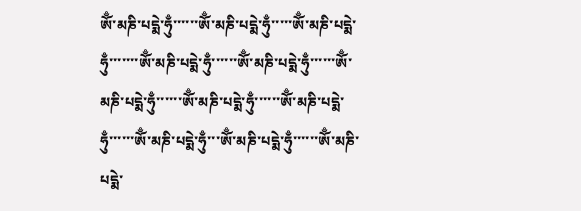ཨོྃ་མཎི་པདྨེ་ཧུྃ་་་་་་ཨོྃ་མཎི་པདྨེ་ཧུྃ་་་་་ཨོྃ་མཎི་པདྨེ་ཧུྃ་་་་་་་ཨོྃ་མཎི་པདྨེ་ཧུྃ་་་་་་ཨོྃ་མཎི་པདྨེ་ཧུྃ་་་་་་ཨོྃ་མཎི་པདྨེ་ཧུྃ་་་་་་ཨོྃ་མཎི་པདྨེ་ཧུྃ་་་་་་ཨོྃ་མཎི་པདྨེ་ཧུྃ་་་་་་ཨོྃ་མཎི་པདྨེ་ཧུྃ་་་ཨོྃ་མཎི་པདྨེ་ཧུྃ་་་་་་ཨོྃ་མཎི་པདྨེ་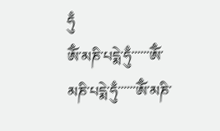ཧུྃ
ཨོྃ་མཎི་པདྨེ་ཧུྃ་་་་་་ཨོྃ་མཎི་པདྨེ་ཧུྃ་་་་་་ཨོྃ་མཎི་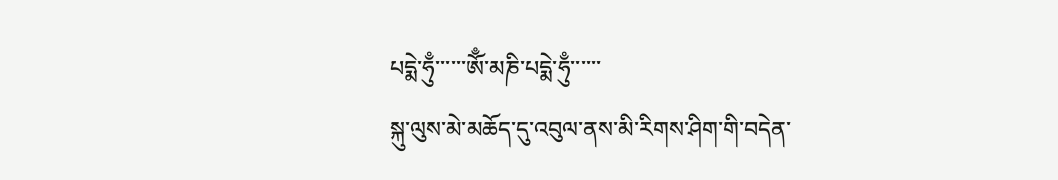པདྨེ་ཧུྃ་་་་་་ཨོྃ་མཎི་པདྨེ་ཧུྃ་་་་་་
སྐུ་ལུས་མེ་མཆོད་དུ་འབུལ་ནས་མི་རིགས་ཤིག་གི་བདེན་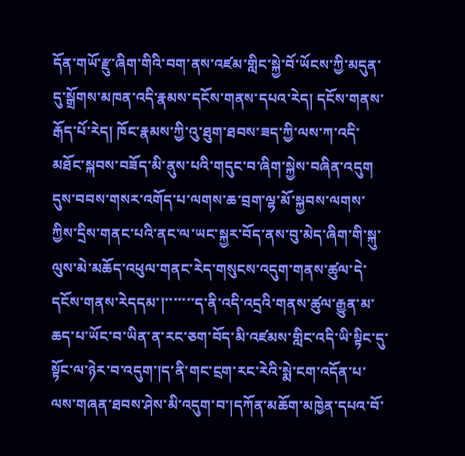དོན་གཡོ་རྫུ་ཞིག་གིའི་བག་ནས་འཛམ་གླིང་སྐྱེ་བོ་ཡོངས་ཀྱི་མདུན་དུ་སྒྲོགས་མཁན་འདི་རྣམས་དངོས་གནས་དཔའ་རེད། དངོས་གནས་རྒོད་པོ་རེད། ཁོང་རྣམས་ཀྱི་འུ་ཐུག་ཐབས་ཟད་ཀྱི་ལས་ཀ་འདི་མཐོང་སྐབས་བཟོད་མི་ནུས་པའི་གདུང་བ་ཞིག་སྐྱེས་བཞིན་འདུག
དུས་བབས་གསར་འགོད་པ་ལགས་ཆ་བྲག་ལྷ་མོ་སྐྱབས་ལགས་ཀྱིས་དྲིས་གནང་པའི་ནང་ལ་ཡང་སྐྱར་བོད་ནས་བུ་མེད་ཞིག་གི་སྐུ་ལུས་མེ་མཆོད་འཕུལ་གནང་རེད་གསུངས་འདུག་གནས་ཚུལ་དེ་དངོས་གནས་རེདདམ་།་་་་་་་ད་ནི་འདི་འདྲའི་གནས་ཚུལ་རྒྱུན་མ་ཆད་པ་ཡོང་བ་ཡིན་ན་རང་ཅག་བོད་མི་འཛམས་གླིང་འདི་ཡི་སྟིང་དུ་སྟོང་ལ་ཉེར་བ་འདུག་།ད་ནི་གང་ངྲག་རང་རེའི་སྨེ་ངག་འདོན་པ་ལས་གཞན་ཐབས་ཤེས་མི་འདུག་བ་།དཀོན་མཆོག་མཁྱེན་དཔའ་བོ་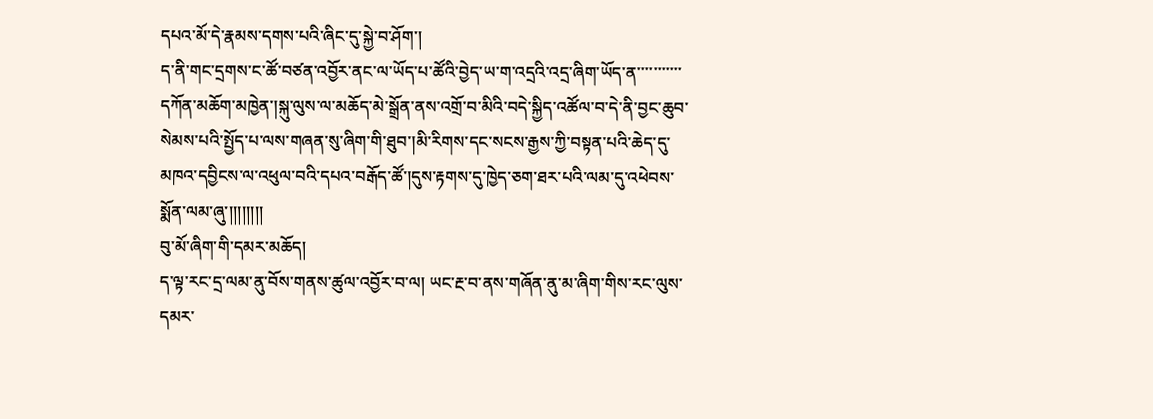དཔའ་མོ་དེ་རྣམས་དགས་པའི་ཞིང་དུ་སྐྱེ་བ་ཤོག་།
ད་ནི་གང་དྲགས་ང་ཚོ་བཙན་འབྱོར་ནང་ལ་ཡོད་པ་ཚོའི་བྱེད་ཡ་ག་འདྲའི་འདྲ་ཞིག་ཡོད་ན་་་་་་་་་་་དཀོན་མཆོག་མཁྱེན་།སྐུ་ལུས་ལ་མཆོད་མེ་སྒྲོན་ནས་འགྲོ་བ་མིའི་བདེ་སྐྱིད་འཚོལ་བ་དེ་ནི་བྱང་ཆུབ་སེམས་པའི་སྤྱོད་པ་ལས་གཞན་སུ་ཞིག་གི་ཐུབ་།མི་རིགས་དང་སངས་རྒྱས་ཀྱི་བསྟན་པའི་ཆེད་དུ་མཁའ་དབྱིངས་ལ་འཕུལ་བའི་དཔའ་བརྒོད་ཚོ་།དུས་རྟགས་དུ་ཁྱེད་ཅག་ཐར་པའི་ལམ་དུ་འཕེབས་སྨོན་ལམ་ཞུ་།།།།།།།།
བུ་མོ་ཞིག་གི་དམར་མཆོད།
ད་ལྟ་རང་དྲ་ལམ་ནུ་བོས་གནས་ཚུལ་འབྱོར་བ་ལ། ཡང་རྔ་བ་ནས་གཞོན་ནུ་མ་ཞིག་གིས་རང་ལུས་དམར་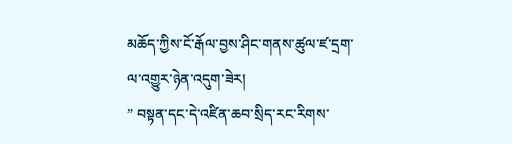མཆོད་ཀྱིས་ངོ་རྒོལ་བྱས་ཤིང་གནས་ཚུལ་ཛ་དྲག་ལ་འགྱུར་ཉེན་འདུག་ཟེར།
” བསྟན་དང་དེ་འཛིན་ཆབ་སྲིད་རང་རིགས་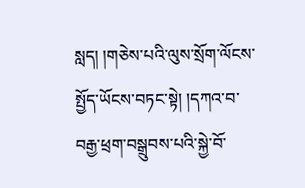སླད། །གཅེས་པའི་ལུས་སྲོག་ལོངས་སྤྱོད་ཡོངས་བཏང་སྟེ། །དཀའ་བ་བརྒྱ་ཕྲག་བསྒྲུབས་པའི་སྐྱེ་བོ་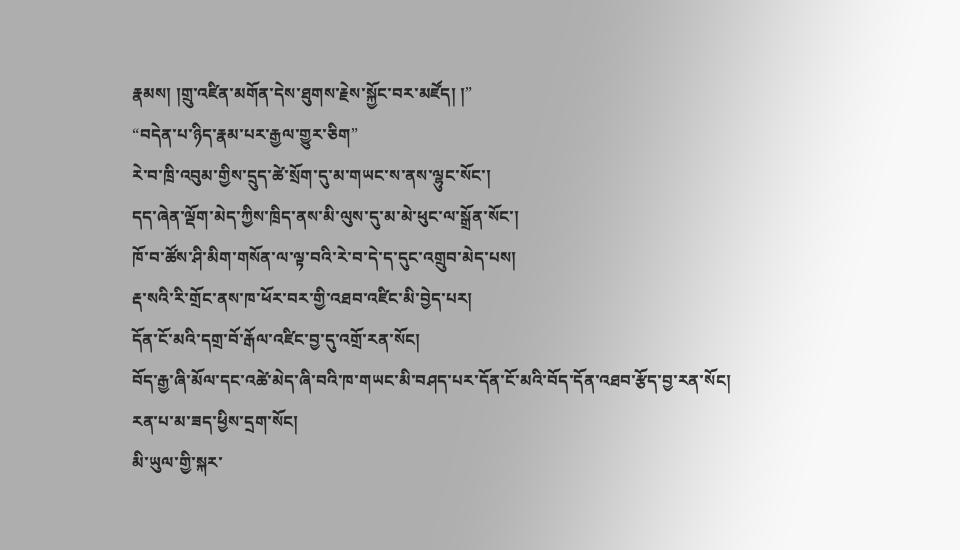རྣམས། །གྲུ་འཛིན་མགོན་དེས་ཐུགས་རྗེས་སྐྱོང་བར་མཛོད། །”
“བདེན་པ་ཉིད་རྣམ་པར་རྒྱལ་གྱུར་ཅིག”
རེ་བ་ཁྲི་འབུམ་གྱིས་དྲུད་ཚེ་སྲོག་དུ་མ་གཡང་ས་ནས་ལྷུང་སོང་།
དད་ཞེན་ལྡོག་མེད་ཀྱིས་ཁྲིད་ནས་མི་ལུས་དུ་མ་མེ་ཕུང་ལ་སྒྲོན་སོང་།
ཁོ་བ་ཚོས་ཤི་མིག་གསོན་ལ་ལྟ་བའི་རེ་བ་དེ་ད་དུང་འགྲུབ་མེད་པས།
རྡ་སའི་རི་གྲོང་ནས་ཁ་ཕོར་བར་གྱི་འཐབ་འཛིང་མི་བྱེད་པར།
དོན་ངོ་མའི་དགྲ་བོ་རྒོལ་འཛིང་བྱ་དུ་འགྲོ་རན་སོང།
བོད་རྒྱ་ཞི་མོལ་དང་འཚེ་མེད་ཞི་བའི་ཁ་གཡང་མི་བཤད་པར་དོན་ངོ་མའི་བོད་དོན་འཐབ་རྩོད་བྱ་རན་སོང།
རན་པ་མ་ཟད་ཕྱིས་དྲག་སོང།
མི་ཡུལ་གྱི་སྐར་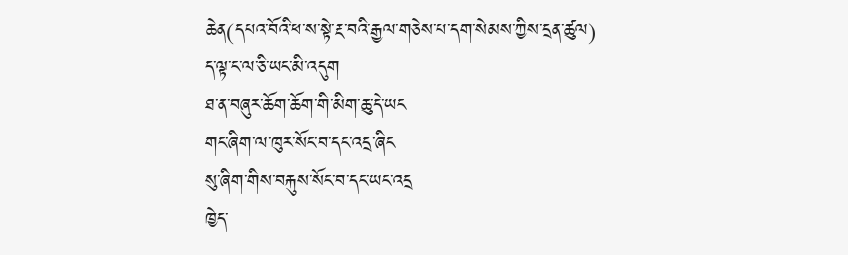ཆེན(དཔའ་བོའི་ཕ་ས་སྟེ་རྔ་བའི་རྒྱལ་གཅེས་པ་དག་སེམས་ཀྱིས་དྲན་ཚུལ)
ད་ལྟ་ང་ལ་ཅི་ཡང་མི་འདུག
ཐ་ན་བཞུར་ཆོག་ཆོག་གི་མིག་ཆུ་དེ་ཡང
གང་ཞིག་ལ་ཁུར་སོང་བ་དང་འདྲ་ཞིང
སུ་ཞིག་གིས་བརྐུས་སོང་བ་དང་ཡང་འདྲ
ཁྱེད་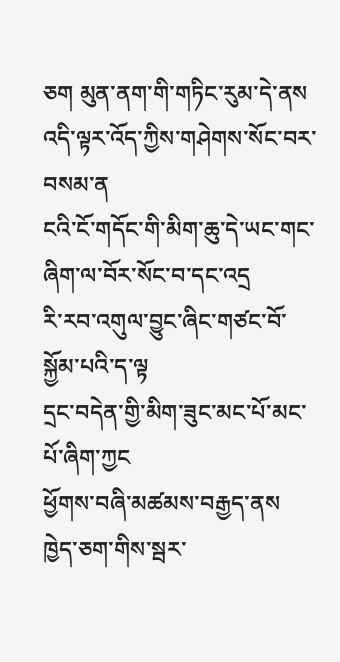ཅག མུན་ནག་གི་གཏིང་རུམ་དེ་ནས
འདི་ལྟར་འོད་ཀྱིས་གཤེགས་སོང་བར་བསམ་ན
ངའི་ངོ་གདོང་གི་མིག་ཆུ་དེ་ཡང་གང་ཞིག་ལ་བོར་སོང་བ་དང་འདྲ
རི་རབ་འགུལ་བྱུང་ཞིང་གཙང་བོ་སྐྱོམ་པའི་ད་ལྟ
དྲང་བདེན་གྱི་མིག་ཟུང་མང་པོ་མང་པོ་ཞིག་ཀྱང
ཕྱོགས་བཞི་མཚམས་བརྒྱད་ནས
ཁྱེད་ཅག་གིས་སྦར་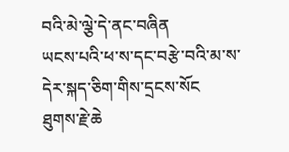བའི་མེ་ལྕེ་དེ་ནང་བཞིན
ཡངས་པའི་ཕ་ས་དང་བརྩེ་བའི་མ་ས་དེར་སྐད་ཅིག་གིས་དྲངས་སོང
ཐུགས་རྗེ་ཆེ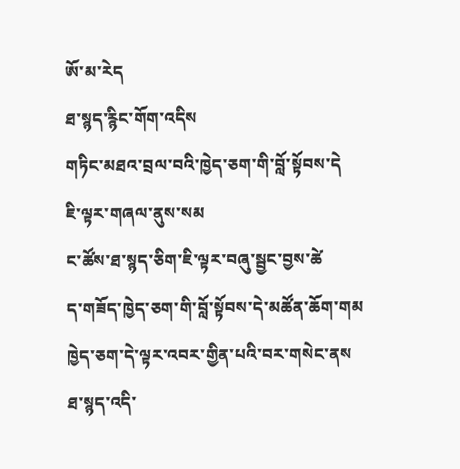ཨོ་མ་རེད
ཐ་སྙད་རྙིང་གོག་འདིས
གཏིང་མཐའ་བྲལ་བའི་ཁྱེད་ཅག་གི་བློ་སྟོབས་དེ
ཇི་ལྟར་གཞལ་ནུས་སམ
ང་ཚོས་ཐ་སྙད་ཅིག་ཇི་ལྟར་བཞུ་སྦྱང་བྱས་ཚེ
ད་གཟོད་ཁྱེད་ཅག་གི་བློ་སྟོབས་དེ་མཚོན་ཆོག་གམ
ཁྱེད་ཅག་དེ་ལྟར་འབར་གྱིན་པའི་བར་གསེང་ནས
ཐ་སྙད་འདི་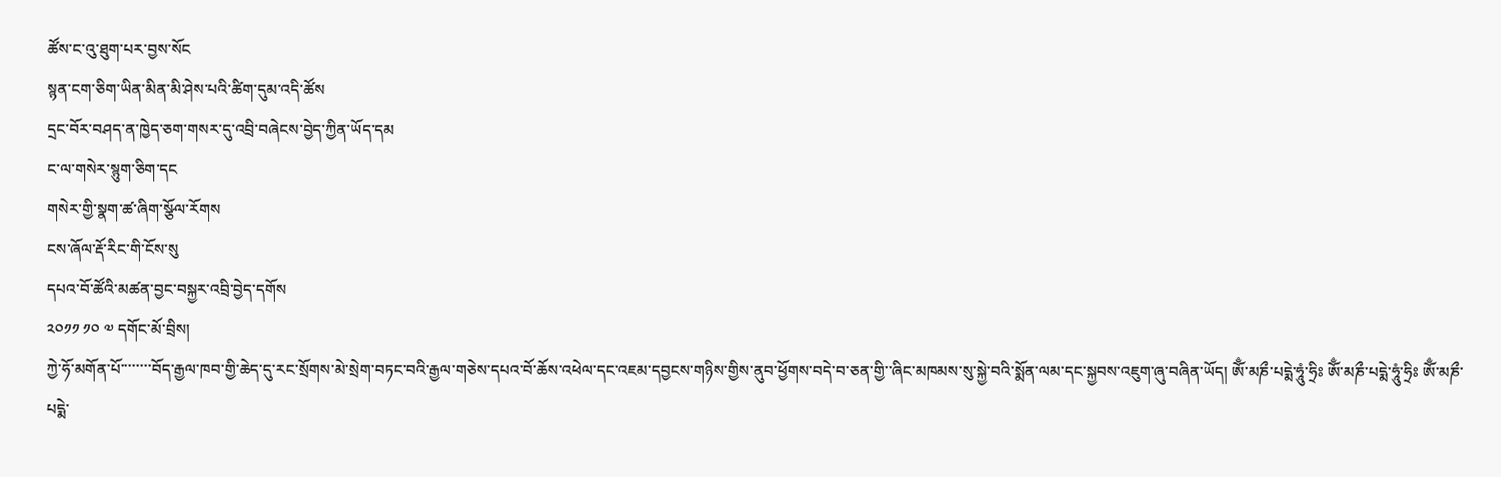ཚོས་ང་འུ་ཐུག་པར་བྱས་སོང
སྙན་ངག་ཅིག་ཡིན་མིན་མི་ཤེས་པའི་ཚིག་དུམ་འདི་ཚོས
དྲང་བོར་བཤད་ན་ཁྱེད་ཅག་གསར་དུ་འབྲི་བཞེངས་བྱེད་ཀྱིན་ཡོད་དམ
ང་ལ་གསེར་སྙུག་ཅིག་དང
གསེར་གྱི་སྣག་ཚ་ཞིག་སྩོལ་རོགས
ངས་ཞོལ་རྡོ་རིང་གི་ངོས་སུ
དཔའ་བོ་ཚོའི་མཚན་བྱང་བསྐྱར་འབྲི་བྱེད་དགོས
༢༠༡༡ ༡༠ ༧ དགོང་མོ་བྲིས།
ཀྱེ་ཧོ་མགོན་པོ་་་་་་་་བོད་རྒྱལ་ཁབ་གྱི་ཆེད་དུ་རང་སྲོགས་མེ་སྲེག་བཏང་བའི་རྒྱལ་གཅེས་དཔའ་བོ་ཆོས་འཕེལ་དང་འཇམ་དབྱངས་གཉིས་གྱིས་ནུབ་ཕྱོགས་བདེ་བ་ཅན་གྱི་་ཞིང་མཁམས་སུ་སྐྱེ་བའི་སྨོན་ལམ་དང་སྐྱབས་འཇུག་ཞུ་བཞིན་ཡོད། ཨོྃ་མཎྀ་པདྨེ་ཧཱུཾ་ཧྲིཿ ཨོྃ་མཎྀ་པདྨེ་ཧཱུཾ་ཧྲིཿ ཨོྃ་མཎྀ་པདྨེ་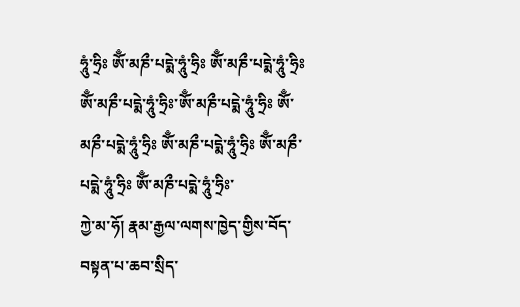ཧཱུཾ་ཧྲིཿ ཨོྃ་མཎྀ་པདྨེ་ཧཱུཾ་ཧྲིཿ ཨོྃ་མཎྀ་པདྨེ་ཧཱུཾ་ཧྲིཿ ཨོྃ་མཎྀ་པདྨེ་ཧཱུཾ་ཧྲིཿ་ཨོྃ་མཎྀ་པདྨེ་ཧཱུཾ་ཧྲིཿ ཨོྃ་མཎྀ་པདྨེ་ཧཱུཾ་ཧྲིཿ ཨོྃ་མཎྀ་པདྨེ་ཧཱུཾ་ཧྲིཿ ཨོྃ་མཎྀ་པདྨེ་ཧཱུཾ་ཧྲིཿ ཨོྃ་མཎྀ་པདྨེ་ཧཱུཾ་ཧྲིཿ་
ཀྱེ་མ་ཧོ། རྣམ་རྒྱལ་ལགས་ཁྱེད་གྱིས་བོད་བསྟན་པ་ཆབ་སྲིད་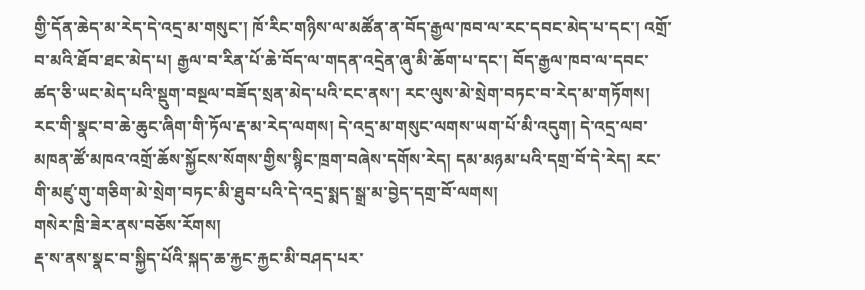གྱི་དོན་ཆེད་མ་རེད་དེ་འདྲ་མ་གསུང་། ཁོ་རིང་གཉིས་ལ་མཚོན་ན་བོད་རྒྱལ་ཁབ་ལ་རང་དབང་མེད་པ་དང་། འགྲོ་བ་མའི་ཐོབ་ཐང་མེད་པ། རྒྱལ་བ་རིན་པོ་ཆེ་བོད་ལ་གདན་འདྲེན་ཞུ་མི་ཆོག་པ་དང་། བོད་རྒྱལ་ཁབ་ལ་དབང་ཚད་ཅི་ཡང་མེད་པའི་སྡུག་བསྔལ་བཟོད་སྲན་མེད་པའི་ངང་ནས་། རང་ལུས་མེ་སྲེག་བཏང་བ་རེད་མ་གཏོགས། རང་གི་སྣང་བ་ཆེ་ཆུང་ཞིག་གི་ཏོལ་རྡ་མ་རེད་ལགས། དེ་འདྲ་མ་གསུང་ལགས་ཡག་པོ་མི་འདུག། དེ་འདྲ་ལབ་མཁན་ཚོ་མཁའ་འགྲོ་ཆོས་སྐྱོངས་སོགས་གྱིས་སྙིང་ཁྲག་བཞེས་དགོས་རེད། དམ་མཉམ་པའི་དགྲ་བོ་དེ་རེད། རང་གི་མཛུ་གུ་གཅིག་མེ་སྲེག་བཏང་མི་ཐུབ་པའི་དེ་འདྲ་སྨད་སྒྲ་མ་བྱེད་དགྲ་བོ་ལགས།
གསེར་ཁྲི་ཟེར་ནས་བཅོས་རོགས།
རྡ་ས་ནས་སྣང་བ་སྐྱིད་པོའི་སྐད་ཆ་རྐྱང་རྐྱང་མི་བཤད་པར་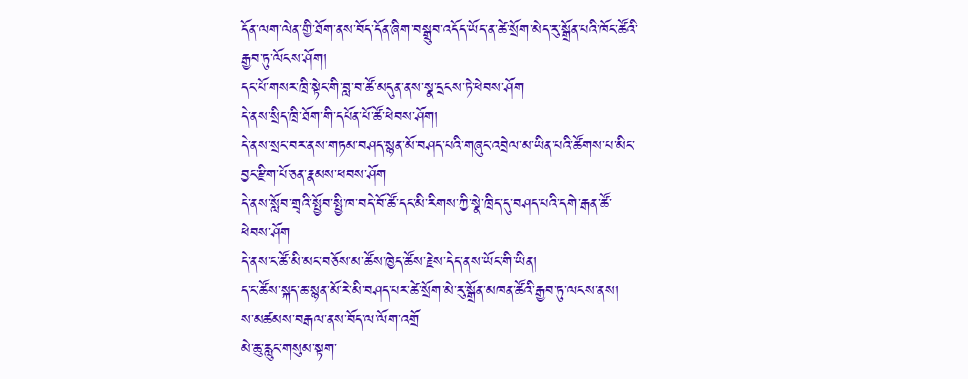དོན་ལག་ལེན་གྱི་ཐོག་ནས་བོད་དོན་ཞིག་བསྒྲུབ་འདོད་ཡོད་ན་ཚེ་སྲོག་མེད་རུ་སྒྲོན་པའི་ཁོང་ཚོའི་རྒྱབ་ཏུ་ལོངས་ཤོག།
དང་པོ་གསར་ཁྲི་སྟེང་གི་བླ་བ་ཚོ་མདུན་ནས་སྣ་དྲངས་ཏེ་ཕེབས་ཤོག
དེ་ནས་སྲིད་ཁྲི་ཐོག་གི་དཔོན་པོ་ཚོ་ཕེབས་ཤོག།
དེ་ནས་སྲང་བར་ནས་གཏམ་བཤད་སྙན་མོ་བཤད་པའི་གཞུང་འབྲེལ་མ་ཡིན་པའི་ཚོགས་པ་མིང་བྱང་རྫིག་པོ་ཅན་རྣམས་ཕབས་ཤོག
དེ་ནས་སློབ་གྲྭའི་སྤྱོབ་སྤྱི་ཁ་བདེ་བོ་ཚོ་དང་མི་རིགས་ཀྱི་སྣེ་ཁྲིད་དུ་བཤད་པའི་དགེ་རྒན་ཚོ་ཕེབས་ཤོག
དེ་ནས་ང་ཚོ་མི་མང་བཅོས་མ་ཚོས་ཁྱེད་ཚོས་རྗེས་དེད་ནས་ཡོང་གི་ཡིན།
ད་ང་ཚོས་སྐད་ཆ་སྙན་མོ་རེ་མི་བཤད་པར་ཚེ་སྲོག་མེ་རུ་སྒྲོན་མཁན་ཚོའི་རྒྱབ་ཏུ་ལངས་ནས།
ས་མཚམས་བརྒལ་ནས་བོད་ལ་ལོག་འགྲོ
མེ་ཆུ་རླུང་གསུམ་སྟག་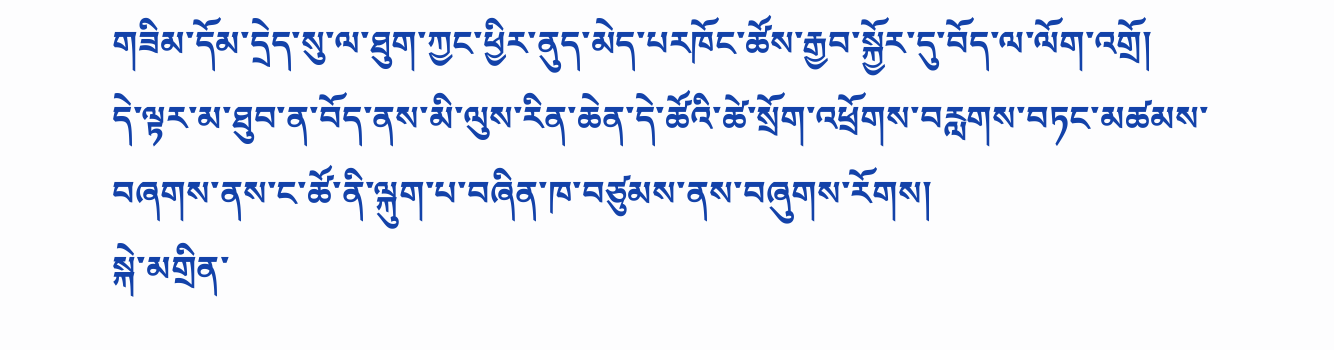གཟིམ་དོམ་དྲེད་སུ་ལ་ཐུག་ཀྱང་ཕྱིར་ནུད་མེད་པརཁོང་ཚོས་རྒྱབ་སྐྱོར་དུ་བོད་ལ་ལོག་འགྲོ།
དེ་ལྟར་མ་ཐུབ་ན་བོད་ནས་མི་ལུས་རིན་ཆེན་དེ་ཚོའི་ཚེ་སྲོག་འཕྲོགས་བརླགས་བཏང་མཚམས་བཞགས་ནས་ང་ཚོ་ནི་ལྐུག་པ་བཞིན་ཁ་བཙུམས་ནས་བཞུགས་རོགས།
སྐེ་མགྲིན་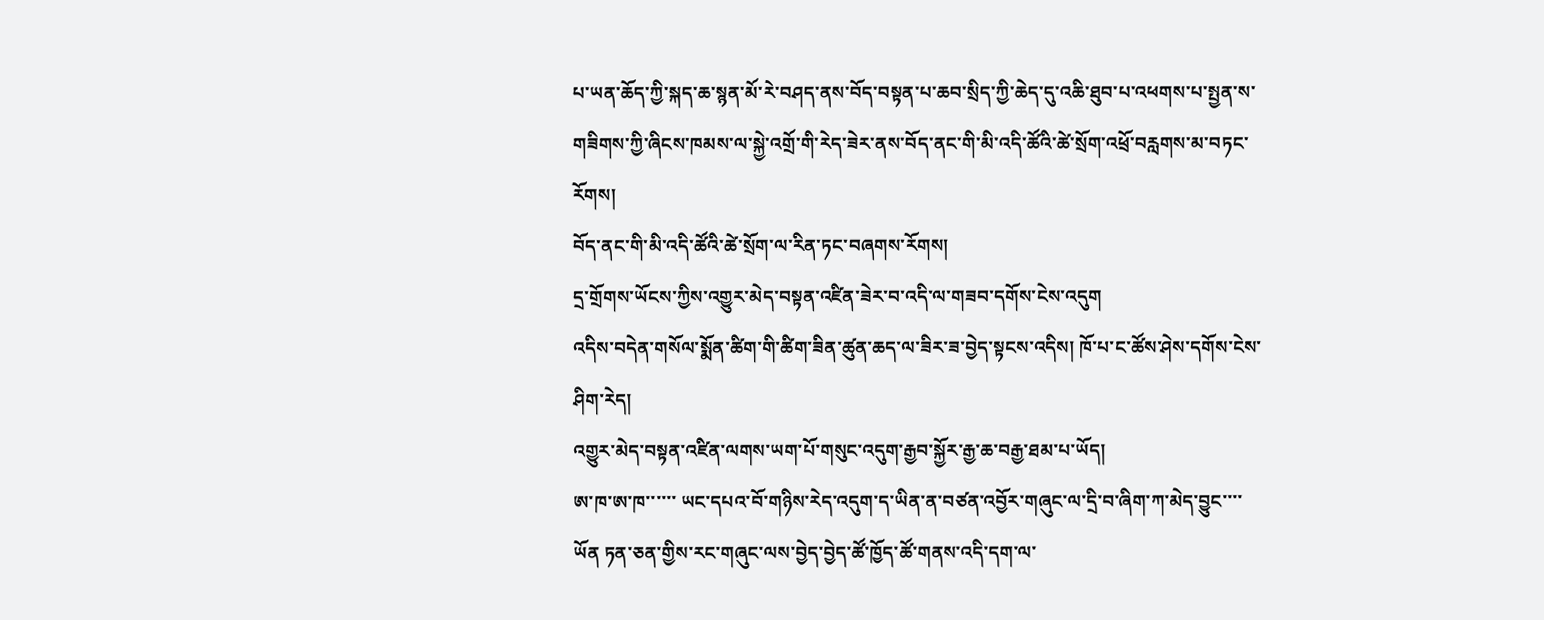པ་ཡན་ཆོད་ཀྱི་སྐད་ཆ་སྙན་མོ་རེ་བཤད་ནས་བོད་བསྟན་པ་ཆབ་སྲིད་ཀྱི་ཆེད་དུ་འཆི་ཐུབ་པ་འཕགས་པ་སྤྱན་ས་གཟིགས་ཀྱི་ཞིངས་ཁམས་ལ་སྐྱེ་འགྲོ་གི་རེད་ཟེར་ནས་བོད་ནང་གི་མི་འདི་ཚོའི་ཚེ་སྲོག་འཕྲོ་བརླགས་མ་བཏང་རོགས།
བོད་ནང་གི་མི་འདི་ཚོའི་ཚེ་སྲོག་ལ་རིན་ཏང་བཞགས་རོགས།
དྲ་གྲོགས་ཡོངས་ཀྱིས་འགྱུར་མེད་བསྟན་འཛིན་ཟེར་བ་འདི་ལ་གཟབ་དགོས་ངེས་འདུག
འདིས་བདེན་གསོལ་སྨོན་ཚིག་གི་ཚིག་ཟིན་ཚུན་ཆད་ལ་ཟིར་ཟ་བྱེད་སྟངས་འདིས། ཁོ་པ་ང་ཚོས་ཤེས་དགོས་ངེས་ཤིག་རེད།
འགྱུར་མེད་བསྟན་འཛིན་ལགས་ཡག་པོ་གསུང་འདུག་རྒྱབ་སྐྱོར་རྒྱ་ཆ་བརྒྱ་ཐམ་པ་ཡོད།
ཨ་ཁ་ཨ་ཁ་་་་་་ ཡང་དཔའ་བོ་གཉིས་རེད་འདུག་ད་ཡིན་ན་བཙན་འབྱོར་གཞུང་ལ་དྲི་བ་ཞིག་ཀ་མེད་བྱུང་་་་ཡོན ཏན་ཅན་གྱིས་རང་གཞུང་ལས་བྱེད་བྱེད་ཚོ་ཁྱོད་ཚོ་གནས་འདི་དག་ལ་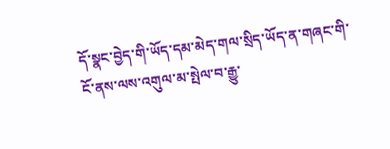དོ་སྣང་བྱེད་གི་ཡོད་དམ་མེད་གལ་སྲིད་ཡོད་ན་གཞང་གི་ངོ་ནས་ལས་འགུལ་མ་སྤེལ་བ་རྒྱུ་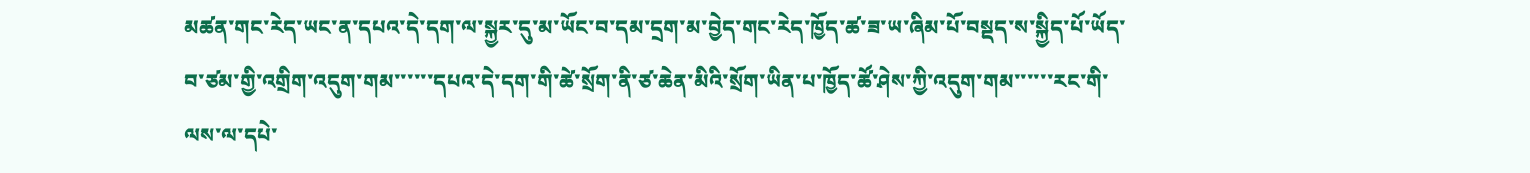མཚན་གང་རེད་ཡང་ན་དཔའ་དེ་དག་ལ་སྐྱར་དུ་མ་ཡོང་བ་དམ་དྲག་མ་བྱེད་གང་རེད་ཁྱོད་ཚ་ཟ་ཡ་ཞིམ་པོ་བསྡད་ས་སྐྱིད་པོ་ཡོད་བ་ཙམ་གྱི་འགྲིག་འདུག་གམ་་་་་་དཔའ་དེ་དག་གི་ཚེ་སྲོག་ནི་ཙ་ཆེན་མིའི་སྲོག་ཡིན་པ་ཁྱོད་ཚོ་ཤེས་ཀྱི་འདུག་གམ་་་་་་རང་གི་ལས་ལ་དཔེ་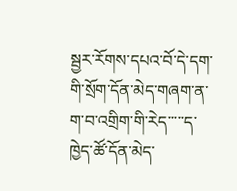སྦྱར་རོགས་དཔའ་བོ་དེ་དག་གི་སྲོག་དོན་མེད་གཞག་ན་ག་བ་འགྲིག་གི་རེད་་་་་ད་ཁྱེད་ཚོ་དོན་མེད་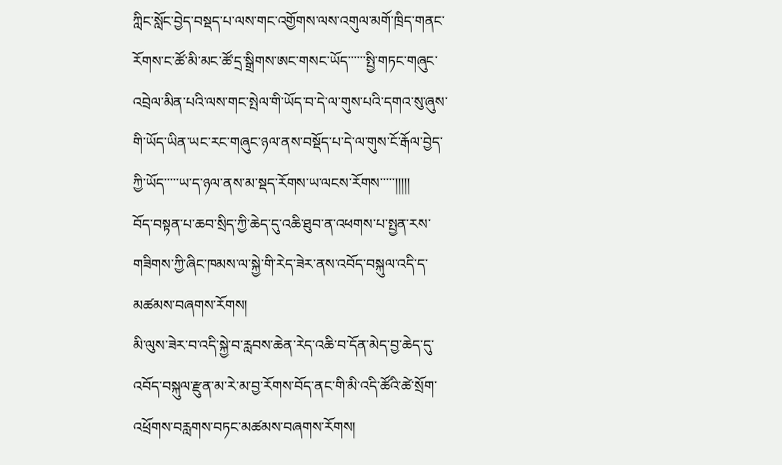ཀླིང་སློང་བྱེད་བསྡད་པ་ལས་གང་འགྱོགས་ལས་འགུལ་མགོ་ཁྲིད་གནང་རོགས་ང་ཚོ་མི་མང་ཚོ་དྲ་སྒྲིགས་ཨང་གསང་ཡོད་་་་་་སྤྱི་གཏང་གཞུང་འབྲེལ་མིན་པའི་ལས་གང་སྤེལ་གི་ཡོད་བ་དེ་ལ་གུས་པའི་དགའ་སུ་ཞུས་གི་ཡོད་ཡིན་ཡང་རང་གཞུང་ཉལ་ནས་བསྡོད་པ་དེ་ལ་གུས་ངོ་རྒོལ་བྱེད་ཀྱི་ཡོད་་་་་ཡ་ད་ཉལ་ནས་མ་སྡད་རོགས་ཡ་ལངས་རོགས་་་་་།།།།།
བོད་བསྟན་པ་ཆབ་སྲིད་ཀྱི་ཆེད་དུ་འཆི་ཐུབ་ན་འཕགས་པ་སྤྱན་རས་གཟིགས་ཀྱི་ཞིང་ཁམས་ལ་སྐྱེ་གི་རེད་ཟེར་ནས་འབོད་བསྐུལ་འདི་ད་མཚམས་བཞགས་རོགས།
མི་ལུས་ཟེར་བ་འདི་སྐྱེ་བ་རླབས་ཆེན་རེད་འཆི་བ་དོན་མེད་བྱ་ཆེད་དུ་འབོད་བསྐུལ་རྫུན་མ་རེ་མ་བྱ་རོགས་བོད་ནང་གི་མི་འདི་ཚོའི་ཚེ་སྲོག་འཕྲོགས་བརླགས་བཏང་མཚམས་བཞགས་རོགས།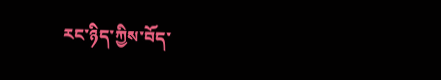རང་ཉིད་ཀྱིས་བོད་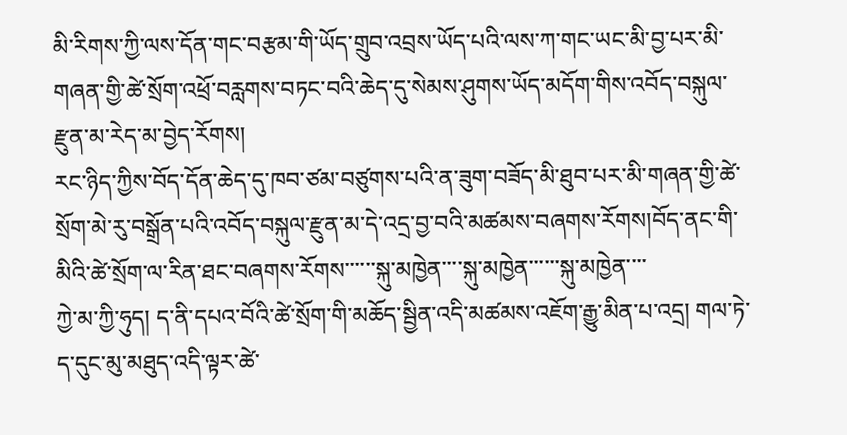མི་རིགས་ཀྱི་ལས་དོན་གང་བརྩམ་གི་ཡོད་གྲུབ་འབྲས་ཡོད་པའི་ལས་ཀ་གང་ཡང་མི་བྱ་པར་མི་གཞན་གྱི་ཚེ་སྲོག་འཕྲོ་བརླགས་བཏང་བའི་ཆེད་དུ་སེམས་ཤུགས་ཡོད་མདོག་གིས་འབོད་བསྐུལ་རྫུན་མ་རེད་མ་བྱེད་རོགས།
རང་ཉིད་ཀྱིས་བོད་དོན་ཆེད་དུ་ཁབ་ཙམ་བཙུགས་པའི་ན་ཟུག་བཟོད་མི་ཐུབ་པར་མི་གཞན་གྱི་ཚེ་སྲོག་མེ་རུ་བསྒྲོན་པའི་འབོད་བསྐུལ་རྫུན་མ་དེ་འདྲ་བྱ་བའི་མཚམས་བཞགས་རོགས།བོད་ནང་གི་མིའི་ཚེ་སྲོག་ལ་རིན་ཐང་བཞགས་རོགས་་་་་་སྐུ་མཁྱེན་་་་སྐུ་མཁྱེན་་་་་་སྐུ་མཁྱེན་་་་
ཀྱེ་མ་ཀྱི་ཧུད། ད་ནི་དཔའ་བོའི་ཚེ་སྲོག་གི་མཆོད་སྦྱིན་འདི་མཚམས་འཇོག་རྒྱུ་མིན་པ་འདྲ། གལ་ཏེ་ད་དུང་མུ་མཐུད་འདི་ལྟར་ཚེ་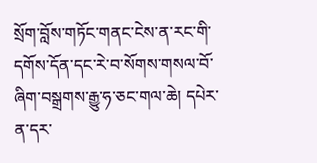སྲོག་བློས་གཏོང་གནང་ངེས་ན་རང་གི་དགོས་དོན་དང་རེ་བ་སོགས་གསལ་བོ་ཞིག་བསྒྲགས་རྒྱུ་ཧ་ཅང་གལ་ཆེ། དཔེར་ན་དར་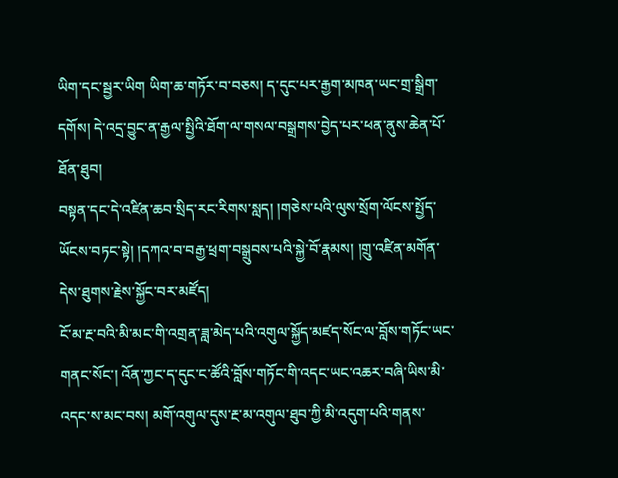ཡིག་དང་སྦྱར་ཡིག ཡིག་ཆ་གཏོར་བ་བཅས། ད་དུང་པར་རྒྱག་མཁན་ཡང་གྲ་སྒྲིག་དགོས། དེ་འདྲ་བྱུང་ན་རྒྱལ་སྤྱིའི་ཐོག་ལ་གསལ་བསྒྲགས་བྱེད་པར་ཕན་ནུས་ཆེན་པོ་ཐོན་ཐུབ།
བསྟན་དང་དེ་འཛིན་ཆབ་སྲིད་རང་རིགས་སླད། །གཅེས་པའི་ལུས་སྲོག་ལོངས་སྤྱོད་ཡོངས་བཏང་སྟེ། །དཀའ་བ་བརྒྱ་ཕྲག་བསྒྲུབས་པའི་སྐྱེ་བོ་རྣམས། །གྲུ་འཛིན་མགོན་དེས་ཐུགས་རྗེས་སྐྱོང་བར་མཛོད།
ངོ་མ་རྔ་བའི་མི་མང་གི་འགྲན་ཟླ་མེད་པའི་འགུལ་སྐྱོད་མཛད་སོང་ལ་བློས་གཏོང་ཡང་གནང་སོང་། འོན་ཀྱང་ད་དུང་ང་ཚོའི་བློས་གཏོང་གི་འདང་ཡང་འཆར་བཞི་ཡིས་མི་འདང་ས་མང་བས། མགོ་འགུལ་དུས་རྔ་མ་འགུལ་ཐུབ་ཀྱི་མི་འདུག་པའི་གནས་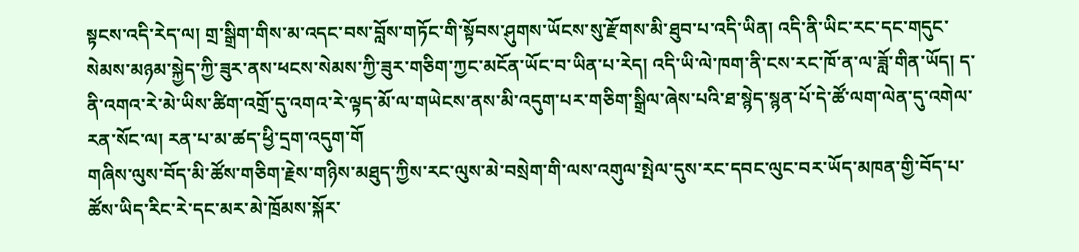སྟངས་འདི་རེད་ལ། གྲ་སྒྲིག་གིས་མ་འདང་བས་བློས་གཏོང་གི་སྟོབས་ཤུགས་ཡོངས་སུ་རྫོགས་མི་ཐུབ་པ་འདི་ཡིན། འདི་ནི་ཡིང་རང་དང་གདུང་སེམས་མཉམ་སྐྱེད་ཀྱི་ཟུར་ནས་ཕངས་སེམས་ཀྱི་ཟུར་གཅིག་ཀྱང་མངོན་ཡོང་བ་ཡིན་པ་རེད། འདི་ཡི་ལེ་ཁག་ནི་ངས་རང་ཁོ་ན་ལ་ཟློ་གིན་ཡོད། ད་ནི་འགའ་རེ་མེ་ཡིས་ཚིག་འགྲོ་དུ་འགའ་རེ་ལྟད་མོ་ལ་གཡེངས་ནས་མི་འདུག་པར་གཅིག་སྒྲིལ་ཞེས་པའི་ཐ་སྙེད་སྙན་པོ་དེ་ཚོ་ལག་ལེན་དུ་འགེལ་རན་སོང་ལ། རན་པ་མ་ཚད་ཕྱི་དྲག་འདུག་གོ
གཞིས་ལུས་བོད་མི་ཚོས་གཅིག་རྗེས་གཉིས་མཐུད་ཀྱིས་རང་ལུས་མེ་བསྲེག་གི་ལས་འགུལ་སྤེལ་དུས་རང་དབང་ལུང་བར་ཡོད་མཁན་གྱི་བོད་པ་ཚོས་ཡིད་རིང་རེ་དང་མར་མེ་ཁྲོམས་སྐོར་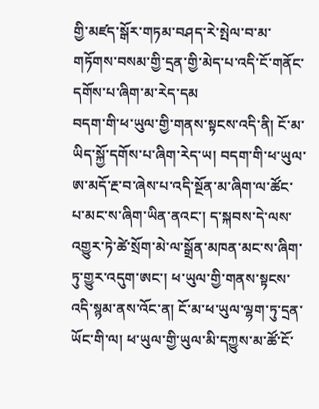གྱི་མཛད་སྒོར་གཏམ་བཤད་རེ་སྤེལ་བ་མ་གཏོགས་བསམ་གྱི་དྲན་གྱི་མེད་པ་འདི་ངོ་གནོང་དགོས་པ་ཞིག་མ་རེད་དམ
བདག་གི་ཕ་ཡུལ་གྱི་གནས་སྟངས་འདི་ནི། ངོ་མ་ཡིད་སྐྱོ་དགོས་པ་ཞིག་རེད་ཡ། བདག་གི་ཕ་ཡུལ་ཨ་མདོ་རྔ་བ་ཞེས་པ་འདི་སྔོན་མ་ཞིག་ལ་ཚོང་པ་མང་ས་ཞིག་ཡིན་ནའང་། ད་སྐབས་དེ་ལས་འགྱུར་ཏེ་ཚེ་སྲོག་མེ་ལ་སྒྲོན་མཁན་མང་ས་ཞིག་ཏུ་གྱུར་འདུག་ཨང་། ཕ་ཡུལ་གྱི་གནས་སྟངས་འདི་སྙམ་ནས་འོང་ན། ངོ་མ་ཕ་ཡུལ་ལྷག་ཏུ་དྲན་ཡོང་གི་ལ། ཕ་ཡུལ་གྱི་ཡུལ་མི་དཀྱུས་མ་ཚོ་ངོ་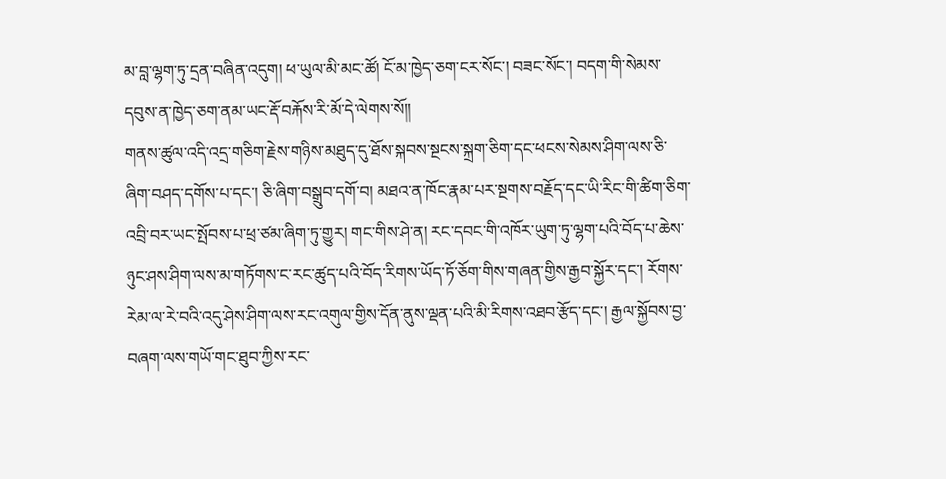མ་བླ་ལྷག་ཏུ་དྲན་བཞིན་འདུག། ཕ་ཡུལ་མི་མང་ཚོ། ངོ་མ་ཁྱེད་ཅག་ངར་སོང་། བཟང་སོང་། བདག་གི་སེམས་དབུས་ན་ཁྱེད་ཅག་ནམ་ཡང་རྡོ་བརྐོས་རི་མོ་དེ་ལེགས་སོ།།
གནས་ཚུལ་འདི་འདྲ་གཅིག་རྗེས་གཉིས་མཐུད་དུ་ཐོས་སྐབས་སྔངས་སྐྲག་ཅིག་དང་ཕངས་སེམས་ཤིག་ལས་ཅི་ཞིག་བཤད་དགོས་པ་དང་། ཅི་ཞིག་བསྒྲུབ་དགོ་བ། མཐའ་ན་ཁོང་རྣམ་པར་སྔགས་བརྗོད་དང་ཡི་རིང་གི་ཚིག་ཅིག་འབྲི་བར་ཡང་སྤོབས་པ་ཕྲ་ཙམ་ཞིག་ཏུ་གྱུར། གང་གིས་ཤེ་ན། རང་དབང་གི་འཁོར་ཡུག་ཏུ་ལྷག་པའི་བོད་པ་ཆེས་ཉུང་ཤས་ཤིག་ལས་མ་གཏོགས་ང་རང་ཚུད་པའི་བོད་རིགས་ཡོད་ཏོ་ཅོག་གིས་གཞན་གྱིས་རྒྱབ་སྐྱོར་དང་། རོགས་རེམ་ལ་རེ་བའི་འདུ་ཤེས་ཤིག་ལས་རང་འགུལ་གྱིས་དོན་ནུས་ལྡན་པའི་མི་རིགས་འཐབ་རྩོད་དང་། རྒྱལ་སྐྱོབས་བྱ་བཞག་ལས་གཡོ་གང་ཐུབ་ཀྱིས་རང་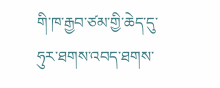གི་ཁ་རྒྱབ་ཙམ་གྱི་ཆེད་དུ་ཧུར་ཐགས་འབད་ཐགས་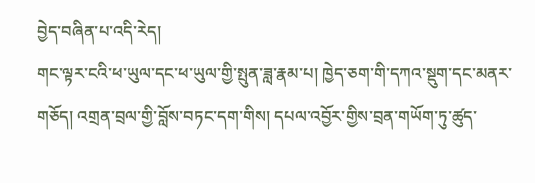བྱེད་བཞིན་པ་འདི་རེད།
གང་ལྟར་ངའི་ཕ་ཡུལ་དང་ཕ་ཡུལ་གྱི་སྤུན་ཟླ་རྣམ་པ། ཁྱེད་ཅག་གི་དཀའ་སྡུག་དང་མནར་གཅོད། འགྲན་བྲལ་གྱི་བློས་བཏང་དག་གིས། དཔལ་འབྱོར་གྱིས་བྲན་གཡོག་ཏུ་ཚུད་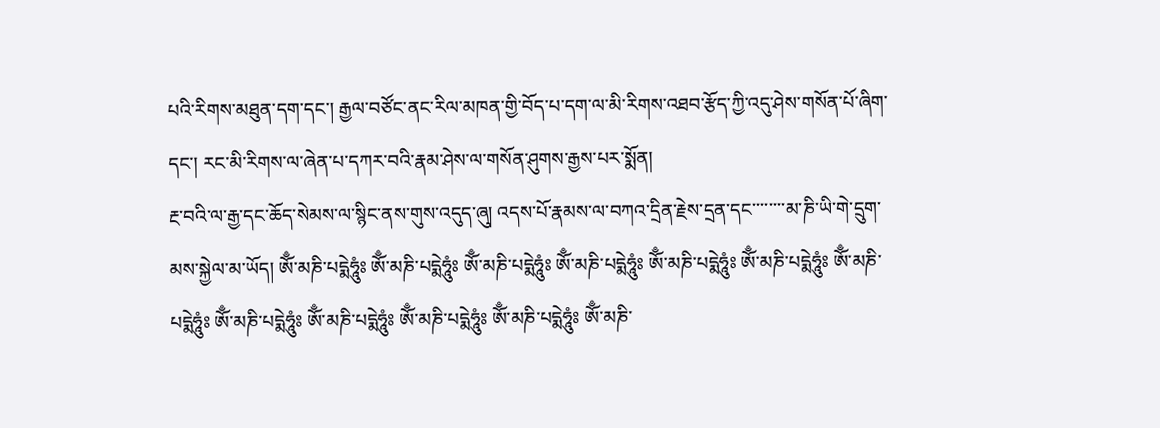པའི་རིགས་མཐུན་དག་དང་། རྒྱལ་བཙོང་ནང་རིལ་མཁན་གྱི་བོད་པ་དག་ལ་མི་རིགས་འཐབ་རྩོད་ཀྱི་འདུ་ཤེས་གསོན་པོ་ཞིག་དང་། རང་མི་རིགས་ལ་ཞེན་པ་དཀར་བའི་རྣམ་ཤེས་ལ་གསོན་ཤུགས་རྒྱས་པར་སྨོན།
རྔ་བའི་ལ་རྒྱ་དང་ཆོད་སེམས་ལ་སྙིང་ནས་གུས་འདུད་ཞུ། འདས་པོ་རྣམས་ལ་བཀའ་དྲིན་རྗེས་དྲན་དང་་་་་་་་མ་ཎི་ཡི་གེ་དྲུག་མས་སྐྱེལ་མ་ཡོད། ཨོྃ་མཎི་པདྨེཧཱུཾཿ ཨོྃ་མཎི་པདྨེཧཱུཾཿ ཨོྃ་མཎི་པདྨེཧཱུཾཿ ཨོྃ་མཎི་པདྨེཧཱུཾཿ ཨོྃ་མཎི་པདྨེཧཱུཾཿ ཨོྃ་མཎི་པདྨེཧཱུཾཿ ཨོྃ་མཎི་པདྨེཧཱུཾཿ ཨོྃ་མཎི་པདྨེཧཱུཾཿ ཨོྃ་མཎི་པདྨེཧཱུཾཿ ཨོྃ་མཎི་པདྨེཧཱུཾཿ ཨོྃ་མཎི་པདྨེཧཱུཾཿ ཨོྃ་མཎི་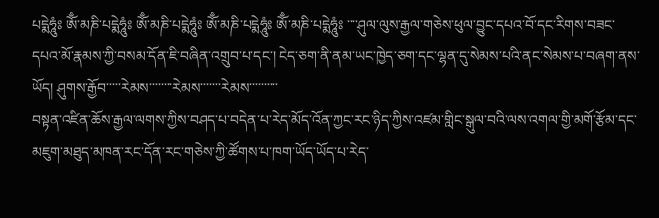པདྨེཧཱུཾཿ ཨོྃ་མཎི་པདྨེཧཱུཾཿ ཨོྃ་མཎི་པདྨེཧཱུཾཿ ཨོྃ་མཎི་པདྨེཧཱུཾཿ ཨོྃ་མཎི་པདྨེཧཱུཾཿ ་་་་ཤུལ་ལུས་རྒྱལ་གཅེས་ཕུལ་བྱུང་དཔའ་བོ་དང་རིགས་བཟང་དཔའ་མོ་རྣམས་ཀྱི་བསམ་དོན་ཇི་བཞིན་འགྲུབ་པ་དང་། ངེད་ཅག་ནི་ནམ་ཡང་ཁྱེད་ཅག་དང་ལྷན་དུ་སེམས་པའི་ནང་སེམས་པ་བཞག་ནས་ཡོད། ཤུགས་རྒྱོབ་་་་་རེམས་་་་་་་་རེམས་་་་་་་རེམས་་་་་་་་་་
བསྟན་འཛིན་ཆོས་རྒྱལ་ལགས་ཀྱིས་བཤད་པ་བདེན་པ་རེད་མོད་འོན་ཀྱང་རང་ཉིད་ཀྱིས་འཛམ་གླིང་སྒུལ་བའི་ལས་འགལ་གྱི་མགོ་རྩོམ་དང་མཇུག་མཐུད་མཁན་རང་དོན་རང་གཅེས་ཀྱི་ཚོགས་པ་ཁག་ཡོད་ཡོད་པ་རེད་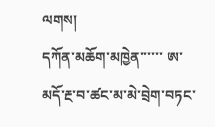ལགས།
དཀོན་མཆོག་མཁྱེན་་་་་་ ཨ་མདོ་རྔ་བ་ཚང་མ་མེ་བྲེག་བཏང་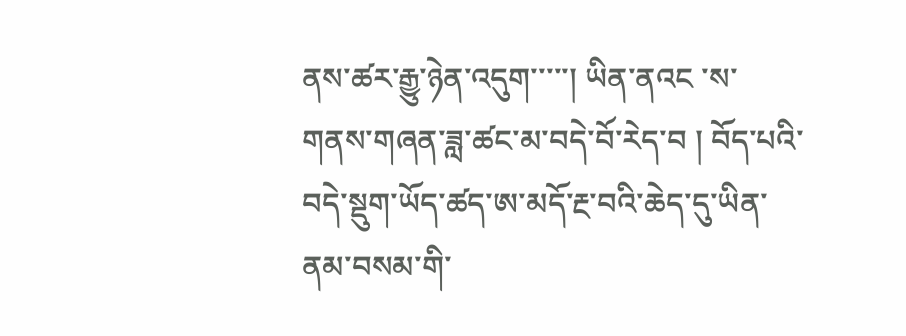ནས་ཚར་རྒྱུ་ཉེན་འདུག་་་་་། ཡིན་ནའང ་ས་གནས་གཞན་ཟླ་ཚང་མ་བདེ་བོ་རེད་བ ། བོད་པའི་བདེ་སྡུག་ཡོད་ཚད་ཨ་མདོ་རྔ་བའི་ཆེད་དུ་ཡིན་ནམ་བསམ་གི་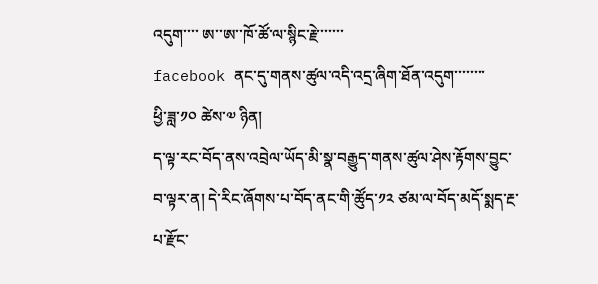འདུག་་་་ ཨ་་ཨ་་ཁོ་ཚོ་ལ་སྙིང་རྗེ་་་་་་་
facebook ནང་དུ་གནས་ཚུལ་འདི་འདྲ་ཞིག་ཐོན་འདུག་་་་་་་་
ཕྱི་ཟླ་༡༠ ཚེས་༧ ཉིན།
ད་ལྟ་རང་བོད་ནས་འབྲེལ་ཡོད་མི་སྣ་བརྒྱུད་གནས་ཚུལ་ཤེས་རྟོགས་བྱུང་བ་ལྟར་ན། དེ་རིང་ཞོགས་པ་བོད་ནང་གི་ཚོུད་༡༢ ཙམ་ལ་བོད་མདོ་སྨད་རྔ་པ་རྫོང་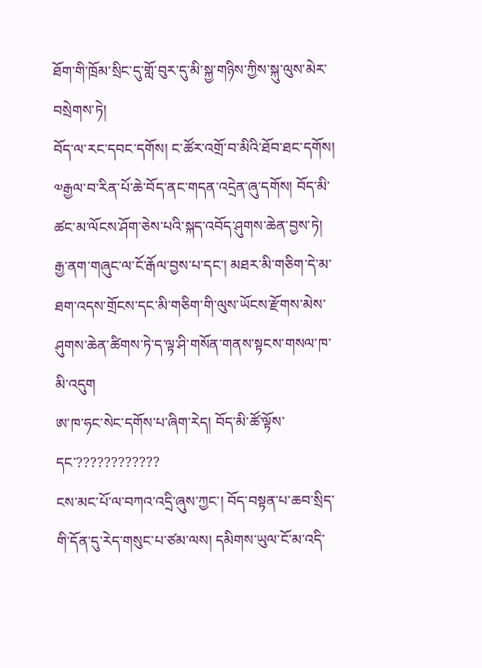ཐོག་གི་ཁྲོམ་སྲིང་དུ་གློ་བུར་དུ་མི་སྐྱ་གཉིས་ཀྱིས་སྐུ་ལུས་མེར་བསྲེགས་ཏེ།
བོད་ལ་རང་དབང་དགོས། ང་ཚོར་འགྲོ་བ་མིའི་ཐོབ་ཐང་དགོས། ༧རྒྱལ་བ་རིན་པོ་ཆེ་བོད་ནང་གདན་འདྲེན་ཞུ་དགོས། བོད་མི་ཚང་མ་ལོངས་ཤོག་ཅེས་པའི་སྐད་འབོད་ཤུགས་ཆེན་བྱས་ཏེ། རྒྱ་ནག་གཞུང་ལ་ངོ་རྒོལ་བྱས་པ་དང་། མཐར་མི་གཅིག་དེ་མ་ཐག་འདས་གྲོངས་དང་མི་གཅིག་གི་ལུས་ཡོངས་རྫོགས་མེས་ཤུགས་ཆེན་ཚིགས་ཏེ་ད་ལྟ་ཤི་གསོན་གནས་སྟངས་གསལ་ཁ་མི་འདུག
ཨ་ཁ་ཧང་སེང་དགོས་པ་ཞིག་རེད། བོད་མི་ཚོ་ལྟོས་དང་????????????
ངས་མང་པོ་ལ་བཀའ་འདྲི་ཞུས་ཀྱང་། བོད་བསྟན་པ་ཆབ་སྲིད་གི་དོན་དུ་རེད་གསུང་པ་ཙམ་ལས། དམིགས་ཡུལ་ངོ་མ་འདི་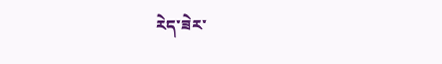རེད་ཟེར་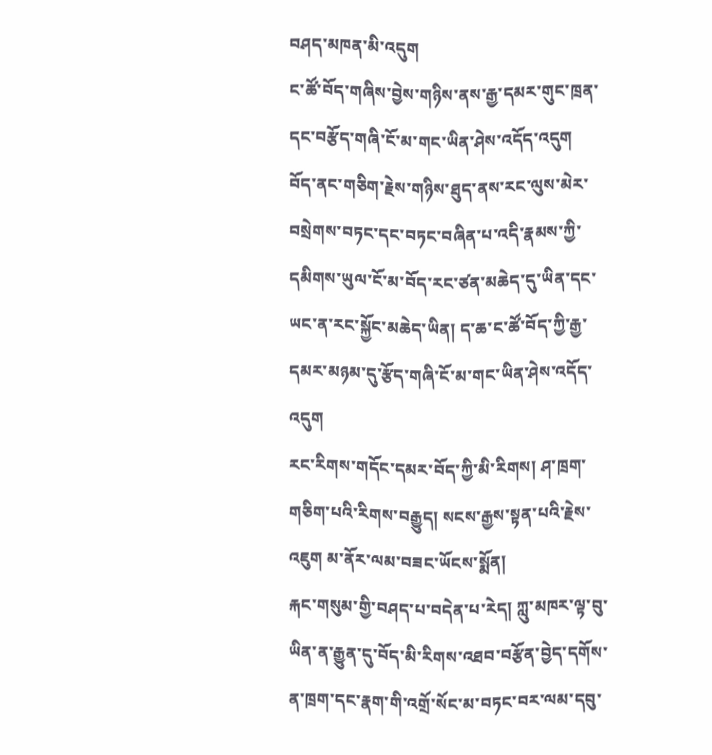བཤད་མཁན་མི་འདུག
ང་ཚོ་བོད་གཞིས་བྱེས་གཉིས་ནས་རྒྱ་དམར་གུང་ཁྲན་དང་བརྩོད་གཞི་ངོ་མ་གང་ཡིན་ཤེས་འདོད་འདུག
བོད་ནང་གཅིག་རྗེས་གཉིས་ཐུད་ནས་རང་ལུས་མེར་བསྲེགས་བཏང་དང་བཏང་བཞིན་པ་འདི་རྣམས་ཀྱི་དམིགས་ཡུལ་ངོ་མ་བོད་རང་ཙན་མཆེད་དུ་ཡིན་དང་ཡང་ན་རང་སྐྱོང་མཆེད་ཡིན། ད་ཆ་ང་ཚོ་བོད་ཀྱི་རྒྱ་དམར་མཉམ་དུ་རྩོད་གཞི་ངོ་མ་གང་ཡིན་ཤེས་འདོད་འདུག
རང་རིགས་གདོང་དམར་བོད་ཀྱི་མི་རིགས། ཤ་ཁྲག་གཅིག་པའི་རིགས་བརྒྱུད། སངས་རྒྱས་སྟན་པའི་རྗེས་འཇུག མ་ནོར་ལམ་བཟང་ཡོངས་སྨོན།
རྐང་གསུམ་གྱི་བཤད་པ་བདེན་པ་རེད། ཀླུ་མཁར་ལྟ་བུ་ཡིན་ན་རྒྱུན་དུ་བོད་མི་རིགས་འཐབ་བརྩོན་བྱེད་དགོས་ན་ཁྲག་དང་རྣག་གི་འགྲོ་སོང་མ་བཏང་བར་ལམ་དབུ་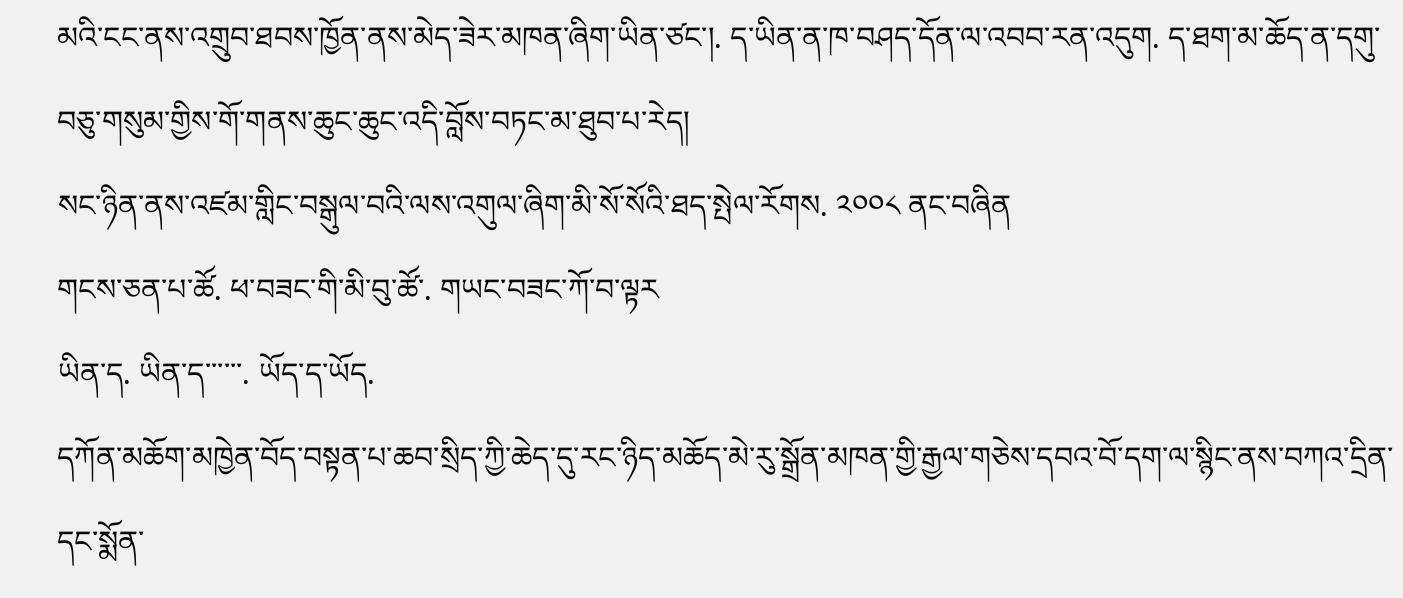མའི་ངང་ནས་འགྲུབ་ཐབས་ཁྱོན་ནས་མེད་ཟེར་མཁན་ཞིག་ཡིན་ཙང་།. ད་ཡིན་ན་ཁ་བཤད་དོན་ལ་འབབ་རན་འདུག. ད་ཐག་མ་ཆོད་ན་དགུ་བཅུ་གསུམ་གྱིས་གོ་གནས་ཆུང་ཆུང་འདི་བློས་བཏང་མ་ཐུབ་པ་རེད།
སང་ཉིན་ནས་འཛམ་གླིང་བསྒུལ་བའི་ལས་འགུལ་ཞིག་མི་སོ་སོའི་ཐད་སྤེལ་རོགས. ༢༠༠༨ ནང་བཞིན
གངས་ཅན་པ་ཚོ. ཕ་བཟང་གི་མི་བུ་ཚོ་. གཡང་བཟང་ཀོ་བ་ལྟར
ཡིན་ད. ཡིན་ད་་་་་་. ཡོད་ད་ཡོད.
དཀོན་མཆོག་མཁྱེན་བོད་བསྟན་པ་ཆབ་སྲིད་ཀྱི་ཆེད་དུ་རང་ཉིད་མཆོད་མེ་རུ་སྒྲོན་མཁན་གྱི་རྒྱལ་གཅེས་དབའ་བོ་དག་ལ་སྙིང་ནས་བཀའ་དྲིན་དང་སྨོན་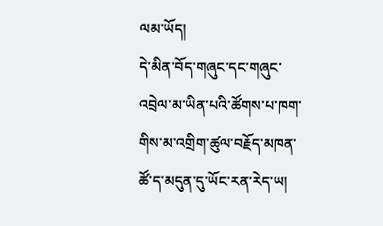ལམ་ཡོད།
དེ་མིན་བོད་གཞུང་དང་གཞུང་འབྲེལ་མ་ཡིན་པའི་ཚོགས་པ་ཁག་གིས་མ་འགྲིག་ཚུལ་བརྗོད་མཁན་ཚོ་ད་མདུན་དུ་ཡོང་རན་རེད་ཡ།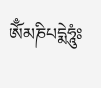ཨོྃམཎིཔདྨེཧཱུཾཿ